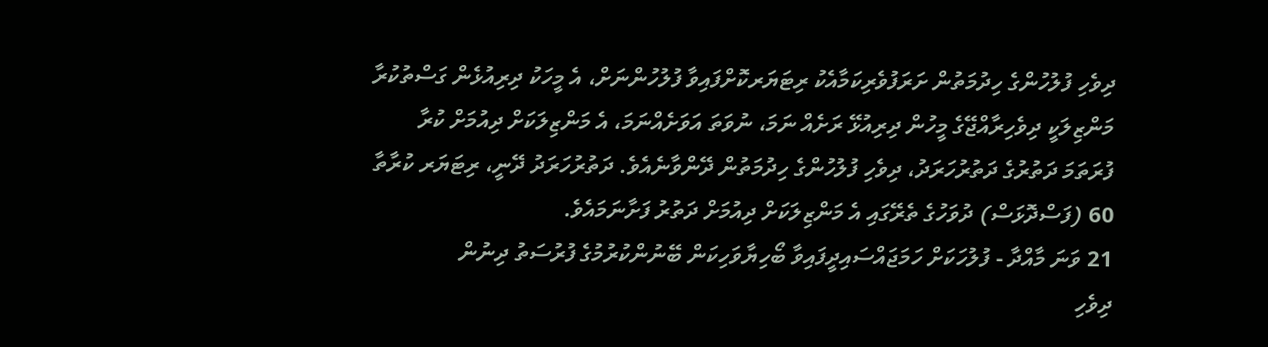ދިވެހި ފުލުހުންގެ ހިދުމަތުން ށަރަފުވެރިކަމާއެކު ރިޓަޔަރކޮށްފައިވާ ފުލުހުންނަށް، އެ މީހަކު ދިރިއުޅެން ގަސްތުކުރާ މަންޒިލަކީ ދިވެހިރާއްޖޭގެ މީހުން ދިރިއުޅޭ ރަށެއް ނަމަ، ނުވަތަ އަވަށެއްނަމަ، އެ މަންޒިލަކަށް ދިއުމަށް ކުރާ ފުރަތަމަ ދަތުރުގެ ދަތުރުހަރަދު، ދިވެހި ފުލުހުންގެ ހިދުމަތުން ދޭންވާނެއެވެ. ދަތުރުހަރަދު ދޭނީ، ރިޓަޔަރ ކުރާތާ 60 (ފަސްދޮޅަސް) ދުވަހުގެ ތެރޭގައި އެ މަންޒިލަކަށް ދިއުމަށް ދަތުރު ފަށާނަމައެވެ.
21 ވަނަ މާއްދާ - ފުލުހަކަށް ހަމަޖައްސައިދީފައިވާ ބޯހިޔާވަހިކަން ބޭނުންކުރުމުގެ ފުރުސަތު ދިނުން
ދިވެހި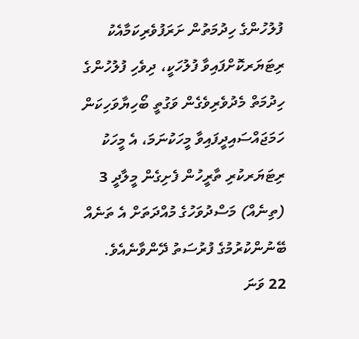ފުލުހުންގެ ހިދުމަތުން ށަރަފުވެރިކަމާއެކު ރިޓަޔަރކޮށްފައިވާ ފުލުހަކީ، ދިވެހި ފުލުހުންގެ ހިދުމަތް މެދުވެރިވެގެން ވަގުތީ ބޯހިޔާވަހިކަން ހަމަޖައްސައިދީފައިވާ މީހަކުނަމަ، އެ މީހަކު ރިޓަޔަރކުރި ތާރީހުން ފެށިގެން މީލާދީ 3 (ތިނެއް) މަސްދުވަހުގެ މުއްދަތަށް އެ ތަނެއް ބޭނުންކުރުމުގެ ފުރުސަތު ދޭންވާނެއެވެ.
22 ވަނަ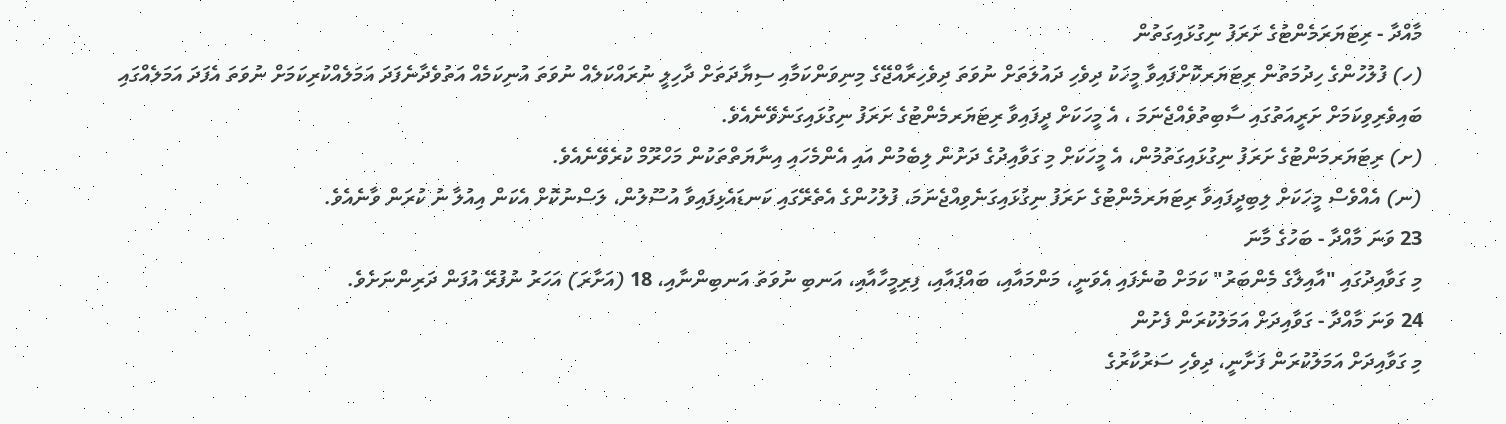މާއްދާ - ރިޓަޔަރަމެންޓުގެ ށަރަފު ނިގުޅައިގަތުން
(ހ) ފުލުހުންގެ ހިދުމަތުން ރިޓަޔަރކޮށްފައިވާ މީހަކު ދިވެހި ދައުލަތަށް ނުވަތަ ދިވެހިރާއްޖޭގެ މިނިވަންކަމާއި ސިޔާދަތަށް ދާހިލީ ނުރައްކަލެއް ނުވަތަ އުނިކަމެއް އަތުވެދާނެފަދަ އަމަލެއްކުރިކަމަށް ނުވަތަ އެފަދަ އަމަލެއްގައި ބައިވެރިވިކަމަށް ށަރީއަތުގައި ސާބިތުވެއްޖެނަމަ ، އެ މީހަކަށް ދީފައިވާ ރިޓަޔަރމެންޓުގެ ށަރަފު ނިގުޅައިގަނެވޭނެއެވެ.
(ށ) ރިޓަޔަރމަންޓުގެ ށަރަފު ނިގުޅައިގަތުމުން، އެ މީހަކަށް މި ގަވާއިދުގެ ދަށުން ލިބެމުން އައި އެންމެހައި އިނާޔަތްތަކުން މަހްރޫމް ކުރެވޭނެއެވެ.
(ނ) އެއްވެސް މީހަކަށް ލިބިދީފައިވާ ރިޓަޔަރމެންޓުގެ ށަރަފު ނިގުޅައިގަނެވިއްޖެނަމަ، ފުލުހުންގެ އެތެރޭގައި ކަނޑައެޅިފައިވާ އުސޫލުން، ލަސްނުކޮށް އެކަން އިއުލާ ނު ކުރަން ވާނެއެވެ.
23 ވަނަ މާއްދާ - ބަހުގެ މާނަ
މި ގަވާއިދުގައި "އާއިލާގެ މެންބަރު" ކަމަށް ބުނެފައި އެވަނީ، މަންމައާއި، ބައްޕައާއި، ފިރިމީހާއާއި، އަނބި ނުވަތަ އަނބިންނާއި، 18 (އަށާރަ) އަހަރު ނުފުރޭ އުފަން ދަރިންނަށެވެ.
24 ވަނަ މާއްދާ - ގަވާއިދަށް އަމަލުކުރަން ފެށުން
މި ގަވާއިދަށް އަމަލުކުރަން ފަށާނީ، ދިވެހި ސަރުކާރުގެ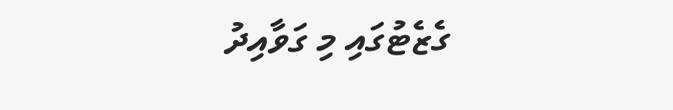ގެޒެޓުގައި މި ގަވާއިދު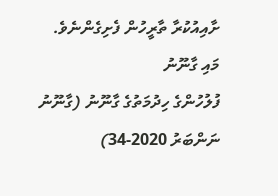ށާއިއުކުރާ ތާރީހުން ފެށިގެންނެވެ.
މައި ގާނޫނު
ފުލުހުންގެ ހިދުމަތުގެ ގާނޫނު (ގާނޫނު ނަންބަރު 2020-34)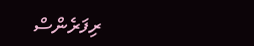ރިފަރެންސް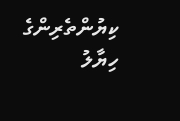ކިޔުންތެރިންގެ ހިޔާލު